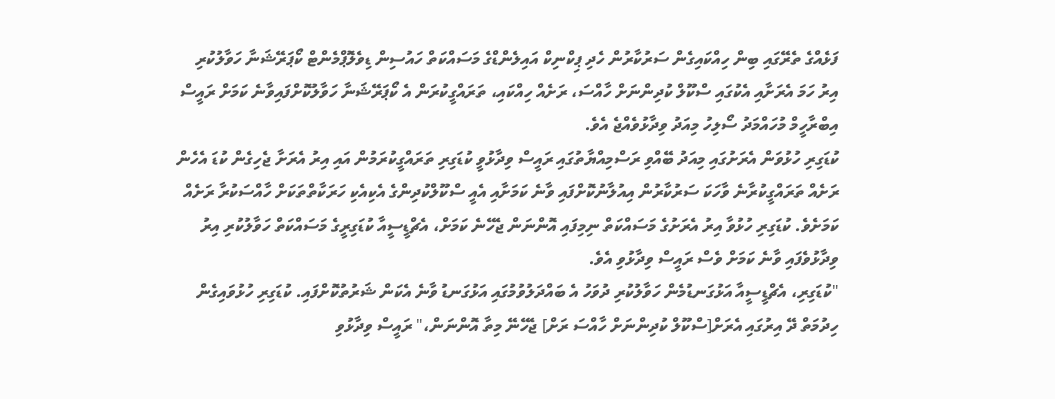ފަޅެއްގެ ތެރޭގައި ބިން ހިއްކައިގެން ސަރުކާރުން ހެދި ޕިކްނިކް އައިލެންޑްގެ މަސައްކަތް ހައުސިން ޑިވެލޮޕްމެންޓް ކޯޕަރޭޝަނާ ހަވާލުކުރި އިރު ހަމަ އެރަށާއި އެކުގައި ސްކޫލް ކުދިންނަށް ހާއްސަ، ރަށެއް ހިއްކައި، ތަރައްގީކުރަން އެ ކޯޕަރޭޝަނާ ހަވާލުކޮށްފައިވާނެ ކަމަށް ރައީސް އިބްރާހީމް މުހައްމަދު ސޯލިހު މިއަދު ވިދާޅުވެއްޖެ އެވެ.
ކުޑަގިރި ހުޅުވަން އެރަށުގައި މިއަދު ބޭއްވި ރަސްމިއްޔާތުގައި ރައީސް ވިދާޅުވީ ކުޑަގިރި ތަރައްގީކުރަމުން އައި އިރު އެރަށާ ޖެހިގެން ކުޑަ އެހެން ރަށެއް ތަރައްގީކުރާނެ ވާހަކަ ސަރުކާރުން އިއުލާނުކޮށްފައި ވާނެ ކަމަށާއި އެއީ ސްކޫލްކުދިންގެ އެކިއެކި ހަރަކާތްތަކަށް ހާއްސަކުރާ ރަށެއް ކަމަށެވެ. ކުޑަގިރި ހުޅުވާ އިރު އެރަށުގެ މަސައްކަތް ނިމިފައި އޮންނަން ޖެހޭނެ ކަމަށް، އެޗްޑީސީއާ ކުޑަގިރީގެ މަސައްކަތް ހަވާލުކުރި އިރު ވިދާޅުވެފައި ވާނެ ކަމަށް ވެސް ރައީސް ވިދާޅުވި އެވެ.
"ކުޑަގިރި، އެޗްޑީސީއާ އަޅުގަނޑުމެން ހަވާލުކުރި ދުވަހު އެ ބައްދަލުވުމުގައި އަޅުގަނޑު ވާނެ އެކަން ޝަރުތުކޮށްފައި. ކުޑަގިރި ހުޅުވައިގެން ހިދުމަތް ދޭ އިރުގައި އެރަށް[ސްކޫލް ކުދިންނަށް ހާއްސަ ރަށް] ޖެހޭނޭ މިތާ އޮންނަން،" ރައީސް ވިދާޅުވި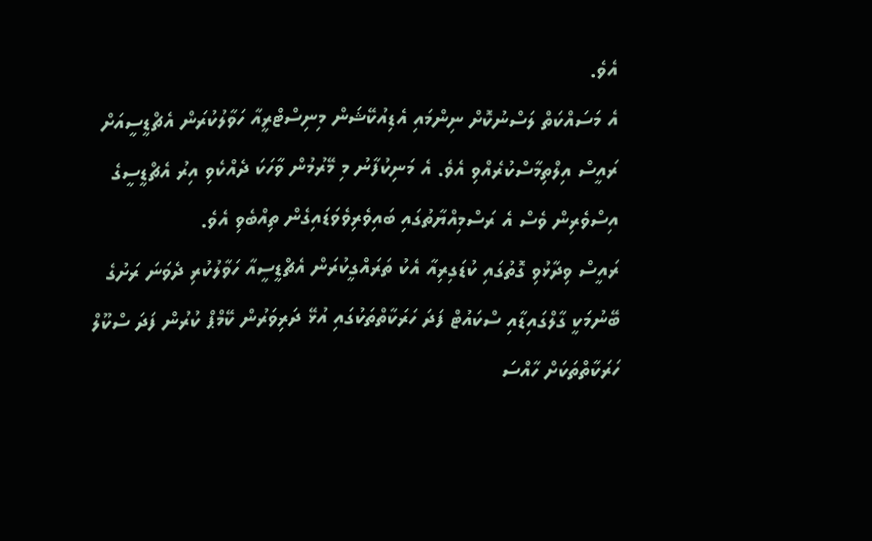އެވެ.
އެ މަސައްކަތް ލަސްނުކޮށް ނިންމައި އެޑިއުކޭޝަން މިނިސްޓްރީއާ ހަވާލުކުރަން އެޗްޑީސީއަށް ރައީސް އިލްތިމާސްކުރެއްވި އެވެ. އެ މަނިކުފާނު މި މޭރުމުން ވާހަކަ ދެއްކެވި އިރު އެޗްޑީސީގެ އިސްވެރިން ވެސް އެ ރަސްމިއްޔާތުގައި ބައިވެރިވެވަޑައިގެން ތިއްބެވި އެވެ.
ރައީސް ވިދާޅުވި ގޮތުގައި ކުޑަގިރިއާ އެކު ތަރައްގީކުރަން އެޗްޑީސީއާ ހަވާލުކުރި ދެވަނަ ރަށުގެ ބޭނުމަކީ ގާލްގައިޑާއި ސްކައުޓް ފަދަ ހަރަކާތްތަކުގައި އުޅޭ ދަރިވަރުން ކޭމްޕް ކުރުން ފަދަ ސްކޫލް ހަރަކާތްތަކަށް ހާއްސަ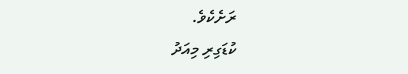ރަށެކެވެ.
ކުޑަގިރި މިއަދު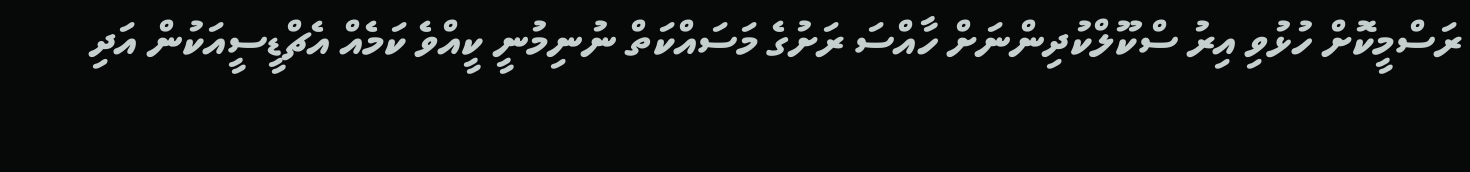ރަސްމީކޮށް ހުޅުވި އިރު ސްކޫލްކުދިންނަށް ހާއްސަ ރަށުގެ މަސައްކަތް ނުނިމުނީ ކީއްވެ ކަމެއް އެޗްޑީސީއަކުން އަދި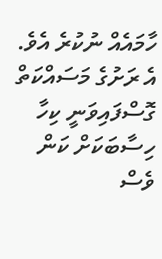ހާމައެއް ނުކުރެ އެވެ. އެ ރަށުގެ މަސައްކަތް ގޮސްފައިވަނީ ކިހާ ހިސާބަކަށް ކަން ވެސް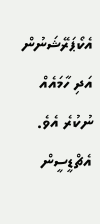އެކޯޕަރޭޝަނުން އަދި ހާމައެއް ނުކުރެ އެވެ.
އެޗްޑީސީން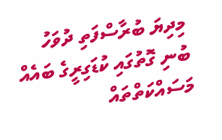މިދިޔަ ބުރާސްފަތި ދުވަހު ބުނި ގޮތުގައި ކުޑަގިރީގެ ބައެއް މަސައްކަތްތައް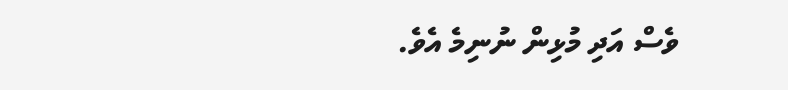ވެސް އަދި މުޅިން ނުނިމެ އެވެ.